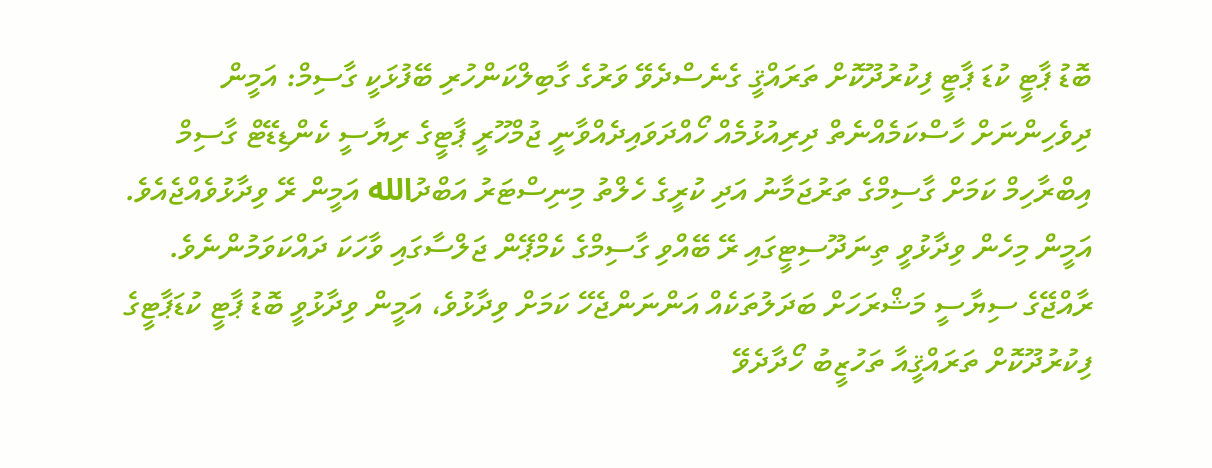ބޮޑު ޕާޓީ ކުޑަ ޕާޓީ ފިކުރުދޫކޮށް ތަރައްޤީ ގެނެސްދެވޭ ވަރުގެ ގާބިލްކަންހުރި ބޭފުޅަކީ ގާސިމް: އަމީން
ދިވެހިންނަށް ހާސްކަމެއްނެތް ދިރިއުޅުމެއް ހޯއްދަވައިދެއްވާނީ ޖުމްހޫރީ ޕާޓީގެ ރިޔާސީ ކެންޑިޑޭޓް ގާސިމް އިބްރާހިމް ކަމަށް ގާސިމްގެ ތަރުޖަމާނު އަދި ކުރީގެ ހެލްތު މިނިސްޓަރު އަބްދުالله އަމީން ރޭ ވިދާޅުވެއްޖެއެވެ.
އަމީން މިހެން ވިދާޅުވީ ތިނަދޫސިޓީގައި ރޭ ބޭއްވި ގާސިމްގެ ކެމްޕޭން ޖަލްސާގައި ވާހަކަ ދައްކަވަމުންނެވެ.
ރާއްޖޭގެ ސިޔާސީ މަޝްރަހަށް ބަދަލުތަކެއް އަންނަންޖެހޭ ކަމަށް ވިދާޅުވެ، އަމީން ވިދާޅުވީ ބޮޑު ޕާޓީ ކުޑަޕާޓީގެ ފިކުރުދޫކޮށް ތަރައްޤީއާ ތަހުޒީބު ހޯދާދެވޭ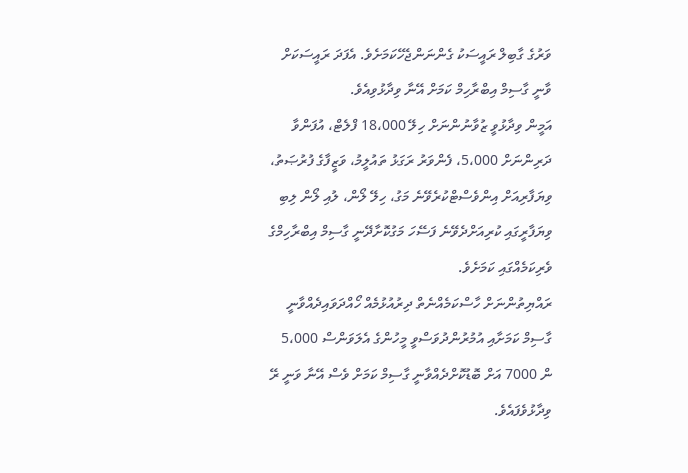ވަރުގެ ގާބިލް ރައީސަކު ގެންނަންޖެހޭކަމަށެވެ. އެފަދަ ރައީސަކަށް ވާނީ ގާސިމް އިބްރާހިމް ކަމަށް އޭނާ ވިދާޅުވިއެވެ.
އަމީން ވިދާޅުވީ ޒުވާނުންނަށް ހިލޭ 18،000 ފްލެޓް، އުފަންވާ ދަރިންނަށް 5،000، ފެންވަރު ރަގަޅު ތައުލީމު، ވަޒީފާގެ ފުރުޞަތު، ވިޔަފާރިއަށް އިންވެސްޓްކުރެވޭނެ މަގު، ހިލޭ ލޯން، ލުއި ލޯން ލިބި ވިޔަފާރީގައި ކުރިއަށްދެވޭނެ ފަސޭހަ މަގުކޮށާދޭނީ ގާސިމް އިބްރާހިމްގެ ވެރިކަމެއްގައި ކަމަށެވެ.
ރައްޔިތުންނަށް ހާސްކަމެއްނެތް ދިރުއުޅުމެއް ހޯއްދަވައިދެއްވާނީ ގާސިމް ކަމަށާއި އުމުރުންދުވަސްވީ މީހުންގެ އެލަވަންސް 5،000 ން 7000 އަށް ބޮޑުކޮށްދެއްވާނީ ގާސިމް ކަމަށް ވެސް އޭނާ ވަނީ ރޭ ވިދާޅުވެފައެވެ.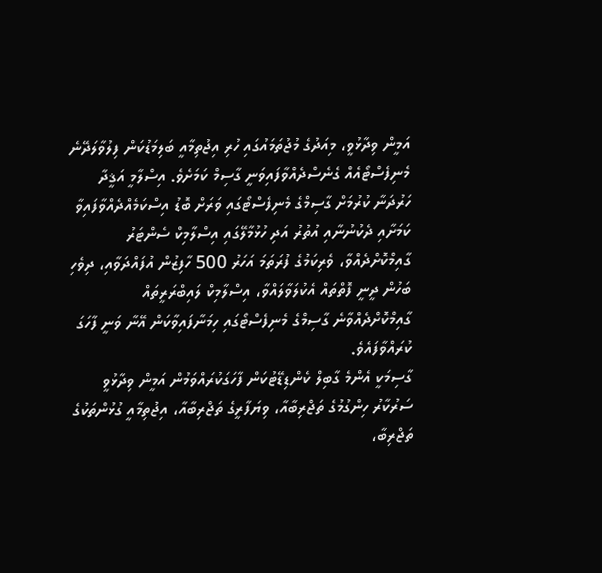އަމީން ވިދާޅުވީ، މިއަދުގެ މުޖުތަމައުގައި ހުރި އިޖުތިމާއީ ބަލިމަޑުކަން ފިލުވާލަދޭނެ މެނިފެސްޓޯއެއް ގެނެސްދެއްވާފައިވަނީ ގާސިމް ކަމަށެވެ. އިސްލާމީ އަޤީދާ ހަރުދަނާ ކުރުމަށް ގާސިމްގެ މެނިފެސްޓޯގައި ވަރަށް ބޮޑު އިސްކަމެއްދެއްވާފައިވާ ކަމަށާއި ދެކުނުނާއި އުތުރު އަދި ހުޅުމާލޭގައި އިސްލާމިކް ސެންޓަރު ގާއިމްކޮށްދެއްވާ، ވެރިކަމުގެ ފުރަތަމަ އަހަރު 500 ހާފިޒުން އުފައްދަވާއި، ދިވެހި ބަހުން ދީނީ ފޮތްތައް އެކުލަވާލައްވާ، އިސްލާމިކް ލައިބްރަރީތައް ގާއިމްކޮށްދެއްވާނެ ގާސިމްގެ މެނިފެސްޓޯގައި ހިމަނާފައިވާކަން އޭނާ ވަނީ ފާހަގަ ކުރައްވާފައެވެ.
ގާސިމަކީ އެންމެ ގާބިލް ކެންޑިޑޭޓުކަން ފާހަގަކުރައްވަމުން އަމީން ވިދާޅުވީ ސަރުކާރު ހިންގުމުގެ ތަޖްރިބާއާ، ވިޔަފާރީގެ ތަޖްރިބާއާ، އިޖުތިމާއީ ގުޅުންތަކުގެ ތަޖްރިބާ،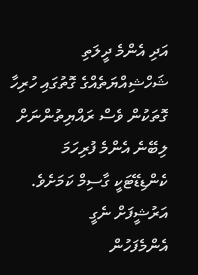އަދި އެންމެ ދީލަތި ޝަހްޝިއްޔަތެއްގެ ގޮތުގައި ހުރިހާ ގޮތަކުން ވެސް ރައްޔިތުންނަށް ލިބޭނެ އެންމެ ފުރިހަމަ ކެންޑިޑޭޓަކީ ގާސިމް ކަމަށެވެ.
އަރުޝީފަށް ނެގީ
އެންމެފަހުން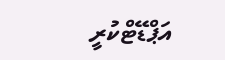އަޕްޑޭޓްކުރީ